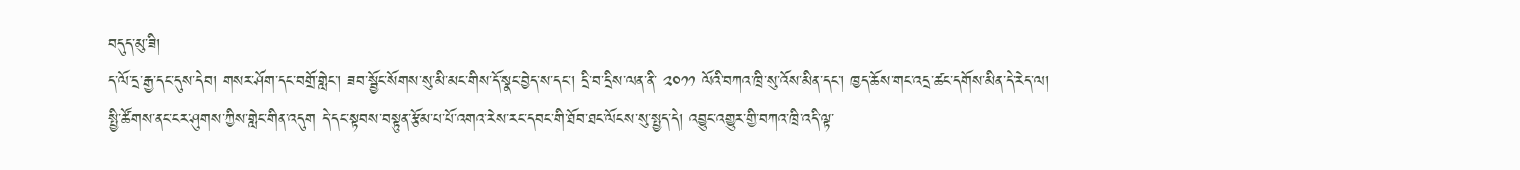བདུད་མུ་ཟི།
ད་ལོ་དྲ་རྒྱ་དང་དུས་དེབ། གསར་ཤོག་དང་བགྲོ་གླེང་། ཟབ་སྦྱོང་སོགས་སུ་མི་མང་གིས་དོ་སྣང་བྱེད་ས་དང་། དྲི་བ་དྲིས་ལན་ནི་ ༢༠༡༡ ལོའི་བཀའ་ཁྲི་སུ་འོས་མིན་དང་། ཁྱད་ཆོས་གང་འདྲ་ཚང་དགོས་མིན་དེ་རེད་ལ། སྤྱི་ཚོགས་ནང་ངར་ཤུགས་ཀྱིས་གླེང་གིན་འདུག དེ་དང་སྟབས་བསྟུན་རྩོམ་པ་པོ་འགའ་རེས་རང་དབང་གི་ཐོབ་ཐང་ལོངས་སུ་སྤྱད་དེ། འབྱུང་འགྱུར་གྱི་བཀའ་ཁྲི་འདི་ལྟ་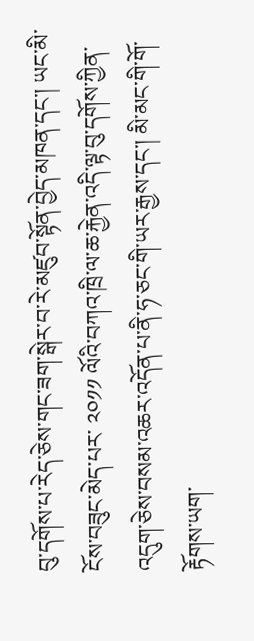བུ་དགོས་པ་རེད་ཅེས་གང་ཟག་སྒེར་བ་རེ་མཛུབ་སྟོན་བྱེད་མཁན་དང་། ཡང་མི་ངོས་བཟུང་མེད་པར་ ༢༠༡༡ ལོའི་བཀའ་ཁྲི་ལ་ཆ་རྐྱེན་འདི་ལྟ་བུ་དགོས་ཀྱིན་འདུག་ཅེས་བསམ་འཆར་འདོན་པ་ནི་ཧ་ཅང་གི་ཡར་རྒྱས་དང་། མི་མང་གི་གོ་རྟོགས་ཡག་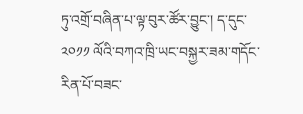ཏུ་འགྲོ་བཞིན་པ་ལྟ་བུར་ཚོར་བྱུང་། ད་དུང་ ༢༠༡༡ ལོའི་བཀའ་ཁྲི་ཡང་བསྐྱར་ཟམ་གདོང་རིན་པོ་བཟང་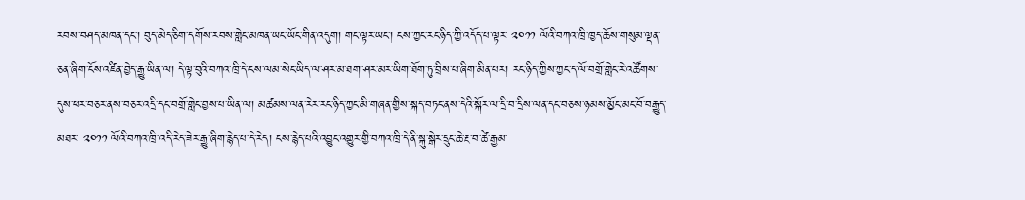རབས་བཤད་མཁན་དང་། བུད་མེད་ཅིག་དགོས་རབས་གླེང་མཁན་ཡང་ཡོང་གིན་འདུག། གང་ལྟར་ཡང་། ངས་ཀྱང་རང་ཉིད་ཀྱི་འདོད་པ་ལྟར་ ༢༠༡༡ ལོའི་བཀའ་ཁྲི་ཁྱད་ཆོས་གསུམ་ལྡན་ཅན་ཞིག་ངོས་འཛིན་བྱེད་རྒྱུ་ཡིན་ལ། དེ་ལྟ་བུའི་བཀའ་ཁྲི་དེ་ངས་ལམ་སེང་ཡིད་ལ་ཤར་མ་ཐག་ཤར་མར་ཡིག་ཐོག་ཏུ་བྲིས་པ་ཞིག་མིན་པར། རང་ཉིད་ཀྱིས་ཀྱང་ད་ལོ་བགྲོ་གླེང་རེ་འཚོགས་དུས་ཕར་བཅར་ནས་བཅར་འདྲི་དང་བགྲོ་གླེང་བྱས་པ་ཡིན་ལ། མཚམས་ལན་རེར་རང་ཉིད་ཀྱང་མི་གཞན་གྱིས་སྐད་བཏང་ནས་དེའི་སྐོར་ལ་དྲི་བ་དྲིས་ལན་དང་བཅས་ཉམས་མྱོང་མང་བོ་བརྒྱུད་མཐར་ ༢༠༡༡ ལོའི་བཀའ་ཁྲི་འདི་རེད་ཟེར་རྒྱུ་ཞིག་རྙེད་པ་དེ་རེད། ངས་རྙེད་པའི་འབྱུང་འགྱུར་གྱི་བཀའ་ཁྲི་དེ་ནི་སྐུ་སྒེར་དྲུང་ཆེ་རྔ་བ་ཚེ་རྒྱམ་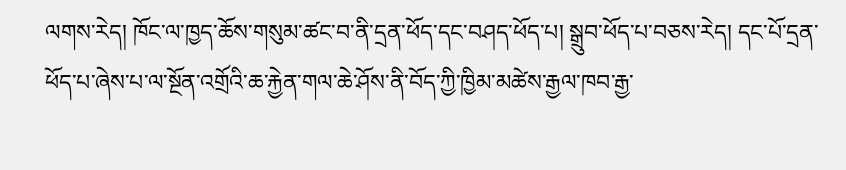ལགས་རེད། ཁོང་ལ་ཁྱད་ཆོས་གསུམ་ཚང་བ་ནི་དྲན་ཕོད་དང་བཤད་ཕོད་པ། སྒྲུབ་ཕོད་པ་བཅས་རེད། དང་པོ་དྲན་ཕོད་པ་ཞེས་པ་ལ་སྔོན་འགྲོའི་ཆ་རྐྱེན་གལ་ཆེ་ཤོས་ནི་བོད་ཀྱི་ཁྱིམ་མཚེས་རྒྱལ་ཁབ་རྒྱ་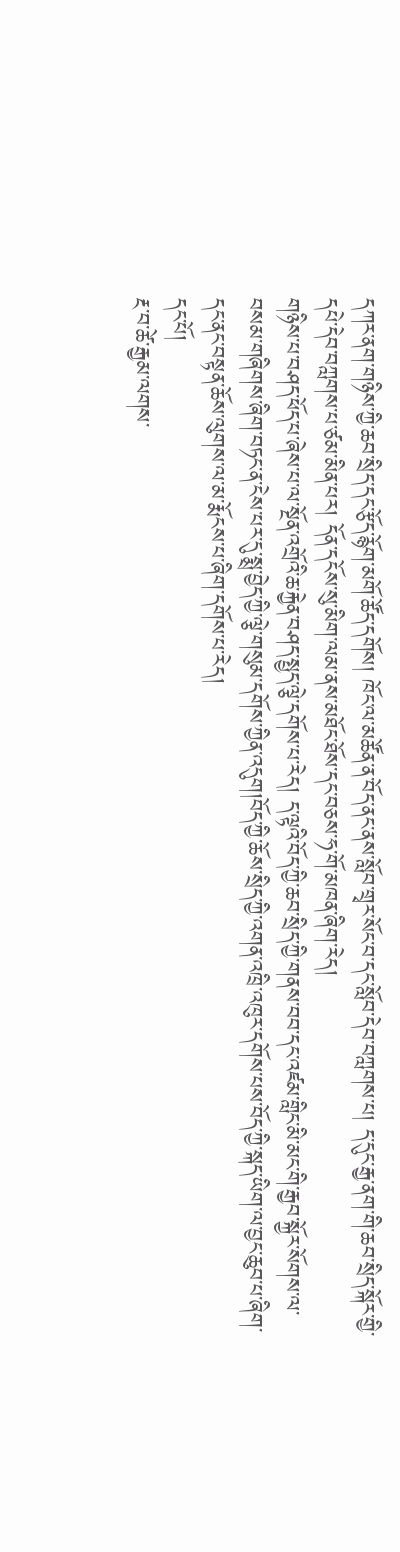དཀར་ནག་གཉིས་ཀྱི་ཆབ་སྲིད་དང་རྩོད་རྙོག་མགོ་ཚོད་དགོས། ཁོང་ལ་མཚོན་ན་བོད་ནང་ནས་སློབ་གྲྭར་སོང་བ་དང་སློབ་དེབ་བཀླགས་པ། ད་དུང་རྒྱ་ནག་གི་ཆབ་སྲིད་སྐོར་གྱི་དཔེ་དེབ་བཀླགས་པ་ཙམ་མིན་པར། དོན་དངོས་སུ་མིག་ལམ་ནས་མཐོང་ཐོས་དང་བཅས་ཧ་གོ་མཁན་ཞིག་རེད།
གཉིས་པ་བཤད་ཕོད་པ་ཞེས་པ་ལ་སྔོན་འགྲོའི་ཆ་རྐྱེན་བཤད་སྤྱད་ལྕེ་དགོས་པ་རེད། ད་ལྟའི་བོད་ཀྱི་ཆབ་སྲིད་ཀྱི་གནས་བབ་དང་འཛམ་གླིང་མི་མང་གི་རྒྱབ་སྐྱོར་སོགས་ལ་བསམ་གཞིགས་ཞིག་བཏང་ན་ངེས་པར་དུ་སྨྲ་བྱེད་ཀྱི་ལྕེ་གསུམ་དགོས་ཀྱིན་འདུག།བོད་ཀྱི་ཆོས་སྲིད་ཀྱི་འགན་འཁྲི་འཁུར་དགོས་པས་བོད་ཀྱི་སྐད་ཡིག་ལ་བྱང་ཆུབ་པ་ཞིག་དང་ནང་བསྟན་ཆོས་ལུགས་ལ་མ་རྨོངས་པ་ཞིག་དགོས་པ་རེད།
དང་པོ།
རྔ་བ་ཚེ་རྒྱམ་ལགས་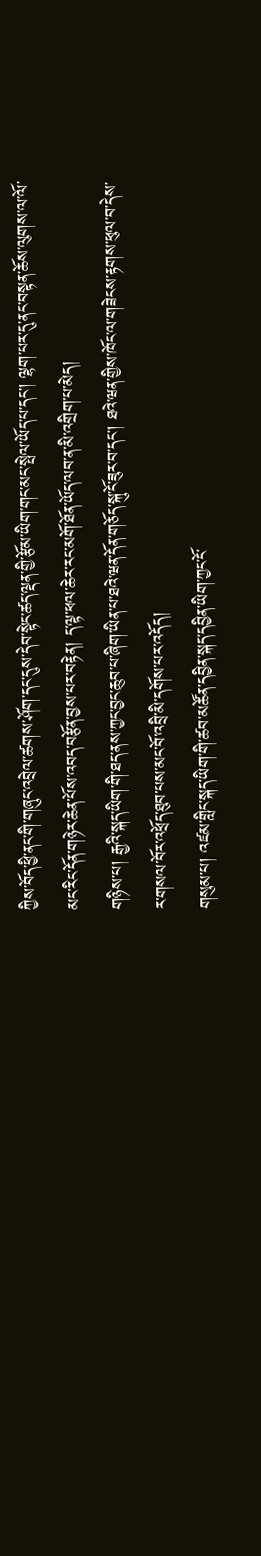ཀྱིས་བོད་ཕྱི་ནང་གི་གཞུང་འབྲེལ་ཚགས་ཤོག་དང་དུས་དེབ་སྟེང་ཚད་ལྡན་གྱི་རྩོམ་ཡིག་གང་མང་སྤེལ་ཡོད་པ་དང་། ལྷག་པར་དུ་ནང་བསྟན་ཆོས་ལུགས་ལ་ལོ་མང་རིང་དོན་གཉེར་ཆེན་པོས་འབད་བརྩོན་བྱས་པར་བརྟེན། ད་ལྟ་ཕལ་ཆེར་རང་མགོ་ཐོན་ཡོད་ལབ་ན་མི་འགྲིག་པ་མེད།
གཉིས་པ། རྒྱའི་སྐད་ཡིག་གི་ཐད་ནས་ཀྱང་བྱང་ཆུབ་པ་ཞིག་ཡིན་པ་ཐའེ་ཝན་དོན་གཅོད་སྐུ་ངོ་ཟུར་བ་དང་། ཐའེ་ཝན་གྱིས་ཁོང་ལ་གཟེངས་རྟགས་ཕུལ་བ་དེས་ར་གསལ་བོར་འཕྲོད་ཐུབ་པས་མང་བོ་འབྲི་མི་དགོས་པར་འདོད།
གསུམ་པ། འཛམ་གླིང་སྐད་ཡིག་གི་ཚབ་མཚོན་དབྱིན་སྐད་དབྱིན་ཡིག་ཀྱང་ངོ་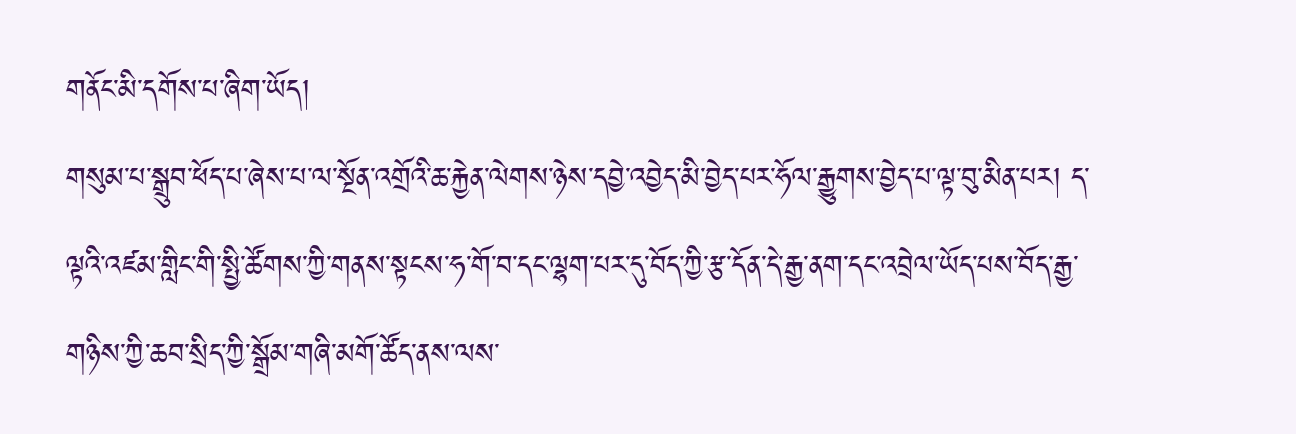གནོང་མི་དགོས་པ་ཞིག་ཡོད།
གསུམ་པ་སྒྲུབ་ཕོད་པ་ཞེས་པ་ལ་སྔོན་འགྲོའི་ཆ་རྐྱེན་ལེགས་ཉེས་དབྱེ་འབྱེད་མི་བྱེད་པར་ཧོལ་རྒྱུགས་བྱེད་པ་ལྟ་བུ་མིན་པར། ད་ལྟའི་འཛམ་གླིང་གི་སྤྱི་ཚོགས་ཀྱི་གནས་སྟངས་ཧ་གོ་བ་དང་ལྷག་པར་དུ་བོད་ཀྱི་རྩ་དོན་དེ་རྒྱ་ནག་དང་འབྲེལ་ཡོད་པས་བོད་རྒྱ་གཉིས་ཀྱི་ཆབ་སྲིད་ཀྱི་སྒྲོམ་གཞི་མགོ་ཚོད་ནས་ལས་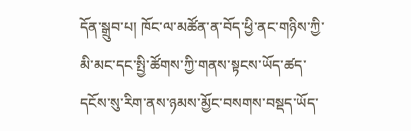དོན་སྒྲུབ་པ། ཁོང་ལ་མཚོན་ན་བོད་ཕྱི་ནང་གཉིས་ཀྱི་མི་མང་དང་སྤྱི་ཚོགས་ཀྱི་གནས་སྟངས་ཡོད་ཚད་དངོས་སུ་རིག་ནས་ཉམས་མྱོང་བསགས་བསྡད་ཡོད་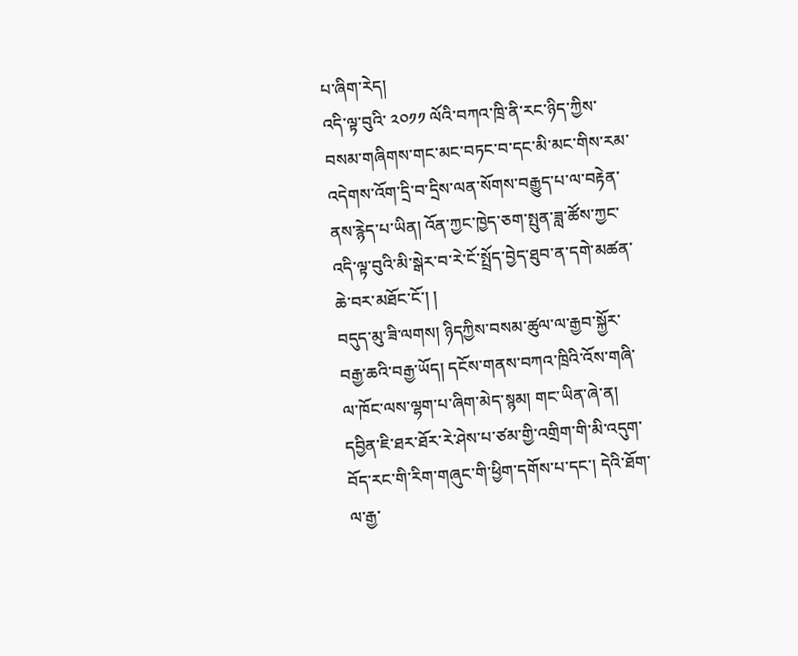པ་ཞིག་རེད།
འདི་ལྟ་བུའི་ ༢༠༡༡ ལོའི་བཀའ་ཁྲི་ནི་རང་ཉིད་ཀྱིས་བསམ་གཞིགས་གང་མང་བཏང་བ་དང་མི་མང་གིས་རམ་འདེགས་འོག་དྲི་བ་དྲིས་ལན་སོགས་བརྒྱུད་པ་ལ་བརྟེན་ནས་རྙེད་པ་ཡིན། འོན་ཀྱང་ཁྱེད་ཅག་སྤུན་ཟླ་ཚོས་ཀྱང་འདི་ལྟ་བུའི་མི་སྒེར་བ་རེ་ངོ་སྤྲོད་བྱེད་ཐུབ་ན་དགེ་མཚན་ཆེ་བར་མཐོང་ངོ་། །
བདུད་མུ་ཟི་ལགས། ཉིདཀྱིས་བསམ་ཚུལ་ལ་རྒྱབ་སྐྱོར་བརྒྱ་ཆའི་བརྒྱ་ཡོད། དངོས་གནས་བཀའ་ཁྲིའི་འོས་གཞི་ལ་ཁོང་ལས་ལྷག་པ་ཞིག་མེད་སྙམ། གང་ཡིན་ཞེ་ན། དབྱིན་ཇི་ཐར་ཐོར་རེ་ཤེས་པ་ཙམ་གྱི་འགྲིག་གི་མི་འདུག་ བོད་རང་གི་རིག་གཞུང་གི་ཕྱིག་དགོས་པ་དང་། དེའི་ཐོག་ལ་རྒྱ་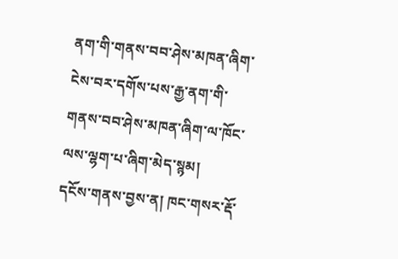ནག་གི་གནས་བབ་ཤེས་མཁན་ཞིག་ངེས་བར་དགོས་པས་རྒྱ་ནག་གི་གནས་བབ་ཤེས་མཁན་ཞིག་ལ་ཁོང་ལས་ལྷག་པ་ཞིག་མེད་སྙམ།
དངོས་གནས་བྱས་ན། ཁང་གསར་རྡོ་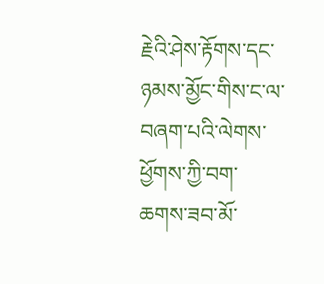རྗེའི་ཤེས་རྟོགས་དང་ཉམས་མྱོང་གིས་ང་ལ་བཞག་པའི་ལེགས་ཕྱོགས་ཀྱི་བག་ཆགས་ཟབ་མོ་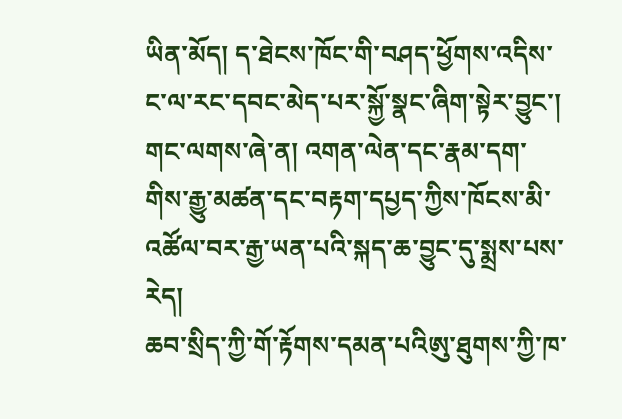ཡིན་མོད། ད་ཐེངས་ཁོང་གི་བཤད་ཕྱོགས་འདིས་ང་ལ་རང་དབང་མེད་པར་སྐྱོ་སྣང་ཞིག་སྟེར་བྱུང་། གང་ལགས་ཞེ་ན། འགན་ལེན་དང་རྣམ་དག་གིས་རྒྱུ་མཚན་དང་བརྟག་དཔྱད་ཀྱིས་ཁོངས་མི་འཚོལ་བར་རྒྱ་ཡན་པའི་སྐད་ཆ་བྱུང་དུ་སྨྲས་པས་རེད།
ཆབ་སྲིད་ཀྱི་གོ་རྟོགས་དམན་པའིཨུ་ཐུགས་ཀྱི་ཁ་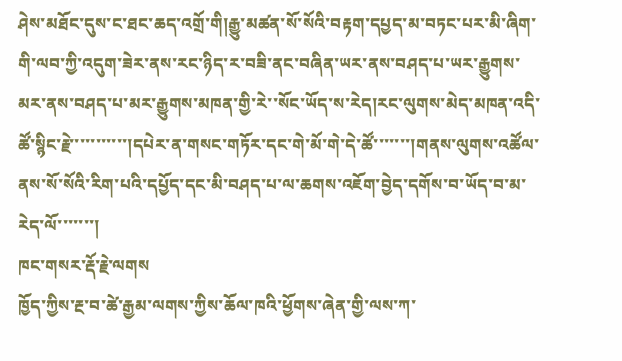ཤེས་མཐོང་དུས་ང་ཐང་ཆད་འགྲོ་གི།རྒྱུ་མཚན་སོ་སོའི་བརྟག་དཔྱད་མ་བཏང་པར་མི་ཞིག་གི་ལབ་ཀྱི་འདུག་ཟེར་ནས་རང་ཉིད་ར་བཟི་ནང་བཞིན་ཡར་ནས་བཤད་པ་ཡར་རྒྱུགས་མར་ནས་བཤད་པ་མར་རྒྱུགས་མཁན་གྱི་རེ་་སོང་ཡོད་ས་རེད།རང་ལུགས་མེད་མཁན་འདི་ཚོ་སྙིང་རྗེ་་་་་་་་་་་།དཔེར་ན་གསང་གཏོར་དང་གེ་མོ་གེ་དེ་ཚོ་་་་་་་།གནས་ལུགས་འཚོལ་ནས་སོ་སོའི་རིག་པའི་དཔྱོད་དང་མི་བཤད་པ་ལ་ཆགས་འཇོག་བྱེད་དགོས་བ་ཡོད་བ་མ་རེད་ལོ་་་་་་་།
ཁང་གསར་རྡོ་རྗེ་ལགས
ཁྱོད་ཀྱིས་རྔ་བ་ཚེ་རྒྱམ་ལགས་ཀྱིས་ཆོལ་ཁའི་ཕྱོགས་ཞེན་གྱི་ལས་ཀ་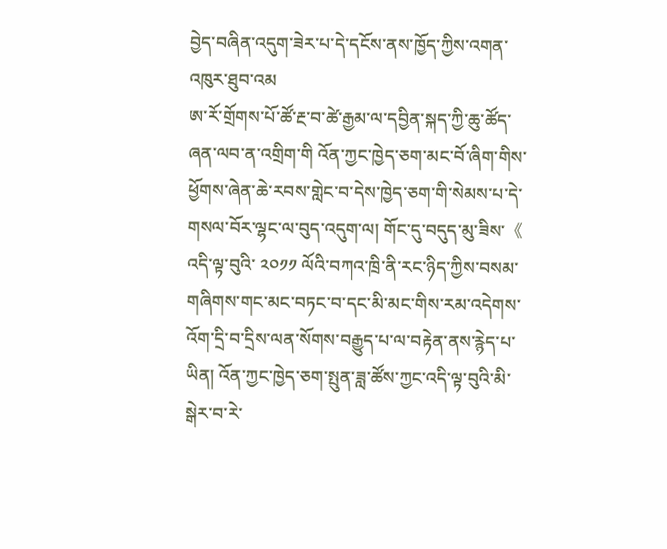བྱེད་བཞིན་འདུག་ཟེར་པ་དེ་དངོས་ནས་ཁྱོད་ཀྱིས་འགན་འཁུར་ཐུབ་འམ
ཨ་རོ་གྲོགས་པོ་ཚོ་རྔ་བ་ཚེ་རྒྱམ་ལ་དབྱིན་སྐད་ཀྱི་ཆུ་ཚོད་ཞན་ལབ་ན་འགྲིག་གི འོན་ཀྱང་ཁྱེད་ཅག་མང་བོ་ཞིག་གིས་ཕྱོགས་ཞེན་ཆེ་རབས་གླེང་བ་དེས་ཁྱེད་ཅག་གི་སེམས་པ་དེ་གསལ་བོར་ལྷང་ལ་བུད་འདུག་ལ། གོང་དུ་བདུད་མུ་ཟིས་《 འདི་ལྟ་བུའི་ ༢༠༡༡ ལོའི་བཀའ་ཁྲི་ནི་རང་ཉིད་ཀྱིས་བསམ་གཞིགས་གང་མང་བཏང་བ་དང་མི་མང་གིས་རམ་འདེགས་འོག་དྲི་བ་དྲིས་ལན་སོགས་བརྒྱུད་པ་ལ་བརྟེན་ནས་རྙེད་པ་ཡིན། འོན་ཀྱང་ཁྱེད་ཅག་སྤུན་ཟླ་ཚོས་ཀྱང་འདི་ལྟ་བུའི་མི་སྒེར་བ་རེ་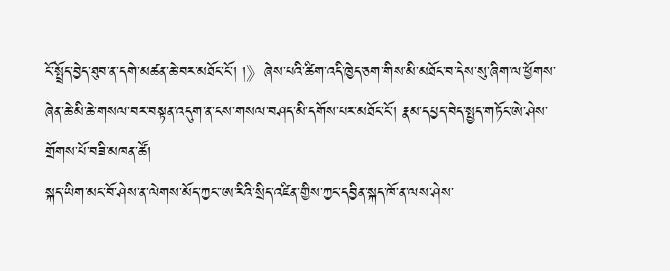ངོ་སྤྲོད་བྱེད་ཐུབ་ན་དགེ་མཚན་ཆེ་བར་མཐོང་ངོ་། །》ཞེས་པའི་ཚིག་འདི་ཁྱེད་ཅག་གིས་མི་མཐོང་བ་དེས་སུ་ཞིག་ལ་ཕྱོགས་ཞེན་ཆེ་མི་ཆེ་གསལ་བར་བསྟན་འདུག་ན་ངས་གསལ་བཤད་མི་དགོས་པར་མཐོང་ངོ་། རྣམ་དཔྱད་བེད་སྤྱད་གཏོང་ཨེ་ཤེས་གྲོགས་པོ་བཟི་མཁན་ཚོ།
སྐད་ཡིག་མང་བོ་ཤེས་ན་ལེགས་མོད་ཀྱང་་ཨ་རིའི་སྲིད་འཛིན་གྱིས་ཀྱང་དབྱིན་སྐད་ཁོ་ན་ལས་ཤེས་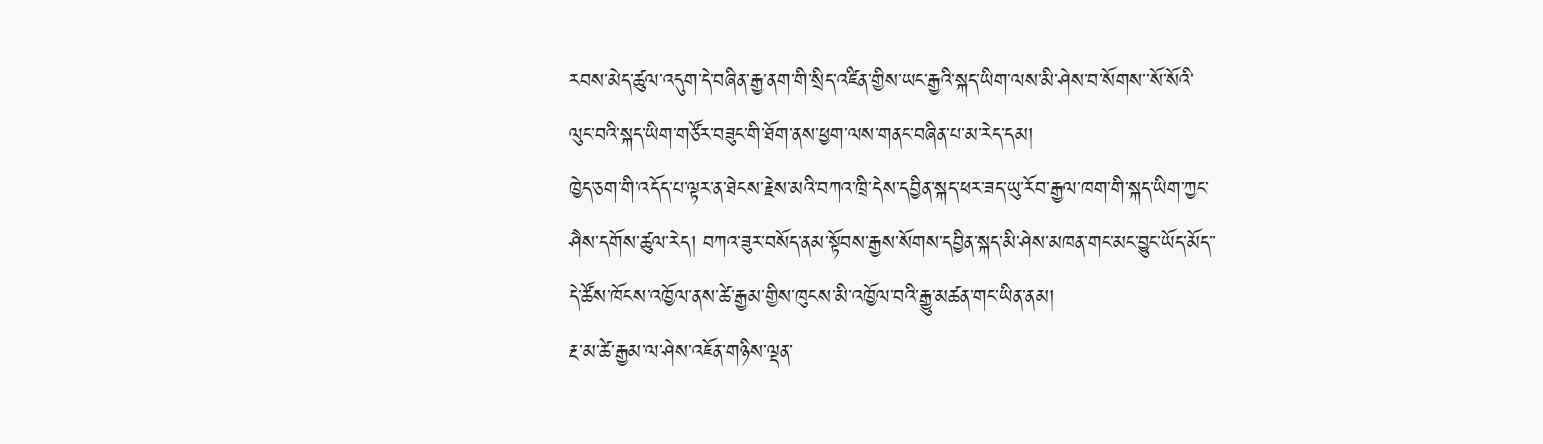རབས་མེད་ཚུལ་འདུག་དེ་བཞིན་རྒྱ་ནག་གི་སྲིད་འཛིན་གྱིས་ཡང་རྒྱའི་སྐད་ཡིག་ལས་མི་ཤེས་བ་སོགས་་སོ་སོའི་ལུང་བའི་སྐད་ཡིག་གཙོར་བཟུང་གི་ཐོག་ནས་ཕྱག་ལས་གནང་བཞིན་པ་མ་རེད་དམ།
ཁྱེད་ཅག་གི་འདོད་པ་ལྟར་ན་ཐེངས་རྗེས་མའི་བཀའ་ཁྲི་དེས་དབྱིན་སྐད་ཕར་ཟད་ཡུ་རོབ་རྒྱལ་ཁག་གི་སྐད་ཡིག་ཀྱང་ཤཻས་དགོས་ཚུལ་རེད། བཀའ་ཟུར་བསོད་ནམ་སྟོབས་རྒྱས་སོགས་དབྱིན་སྐད་མི་ཤེས་མཁན་གང་མང་བྱུང་ཡོད་མོད་་དེ་ཚོས་ཁོངས་འཁྱོལ་ནས་ཚེ་རྒྱམ་གྱིས་ཁུངས་མི་འཁྱོལ་བའི་རྒྱུ་མཚན་གང་ཡིན་ནམ།
རྔ་མ་ཚེ་རྒྱམ་ལ་ཤེས་འཇོན་གཉིས་ལྡན་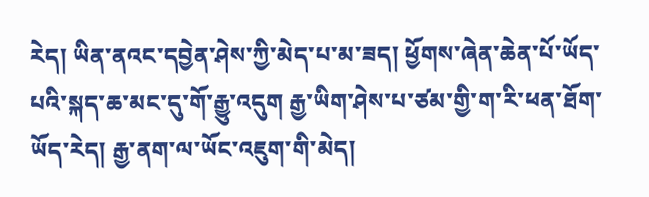རེད། ཡིན་ནའང་དབྱེན་ཤེས་ཀྱི་མེད་པ་མ་ཟད། ཕྱོགས་ཞེན་ཆེན་པོ་ཡོད་པའི་སྐད་ཆ་མང་དུ་གོ་རྒྱུ་འདུག རྒྱ་ཡིག་ཤེས་པ་ཙམ་གྱི་ག་རི་ཕན་ཐོག་ཡོད་རེད། རྒྱ་ནག་ལ་ཡོང་འཇུག་གི་མེད།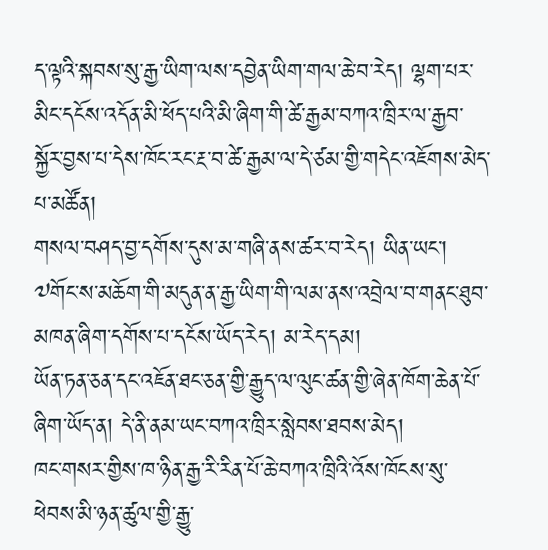ད་ལྟའི་སྐབས་སུ་རྒྱ་ཡིག་ལས་དབྱེན་ཡིག་གལ་ཆེ་བ་རེད། ལྷག་པར་མིང་དངོས་འདོན་མི་ཕོད་པའི་མི་ཞིག་གི་ཚེ་རྒྱམ་བཀའ་ཁྲིར་ལ་རྒྱབ་སྐྱོར་བྱས་པ་དེས་ཁོང་རང་རྔ་བ་ཚེ་རྒྱམ་ལ་དེ་ཙམ་གྱི་གདེང་འཇོགས་མེད་པ་མཚོན།
གསལ་བཤད་བྱ་དགོས་དུས་མ་གཞི་ནས་ཚར་བ་རེད། ཡིན་ཡང་། ༧གོང་ས་མཆོག་གི་མདུན་ན་རྒྱ་ཡིག་གི་ལམ་ནས་འབྲེལ་བ་གནང་ཐུབ་མཁན་ཞིག་དགོས་པ་དངོས་ཡོད་རེད། མ་རེད་དམ།
ཡོན་ཏན་ཅན་དང་འཇོན་ཐང་ཅན་གྱི་རྒྱུད་ལ་ལུང་ཚན་གྱི་ཞེན་ཁོག་ཆེན་པོ་ཞིག་ཡོད་ན། དེ་ནི་ནམ་ཡང་བཀའ་ཁྲིར་སླེབས་ཐབས་མེད།
ཁང་གསར་གྱིས་ཁ་ཉིན་རྒྱ་རི་རིན་པོ་ཆེ་བཀའ་ཁྲིའི་འོས་ཁོངས་སུ་ཕེབས་མི་ཉན་ཚུལ་གྱི་རྒྱུ་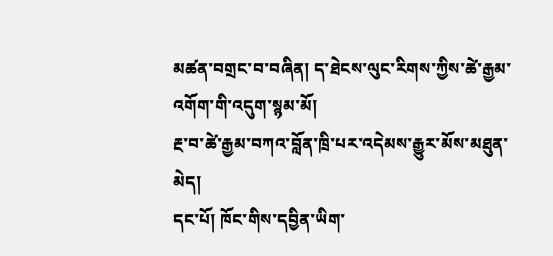མཚན་བགྲང་བ་བཞིན། ད་ཐེངས་ལུང་རིགས་ཀྱིས་ཚེ་རྒྱམ་འགོག་གི་འདུག་སྙམ་མོ།
རྔ་བ་ཚེ་རྒྱམ་བཀའ་བློན་ཁྲི་པར་འདེམས་རྒྱུར་མོས་མཐུན་མེད།
དང་པོ། ཁོང་གིས་དབྱིན་ཡིག་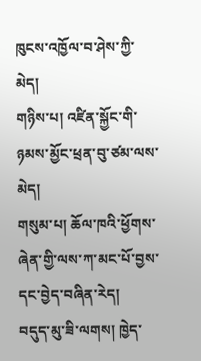ཁུངས་འཁྱོལ་བ་ཤེས་ཀྱི་མེད།
གཉིས་པ། འཛིན་སྐྱོང་གི་ཉམས་མྱོང་ཕྲན་བུ་ཙམ་ལས་མེད།
གསུམ་པ། ཆོལ་ཁའི་ཕྱོགས་ཞེན་གྱི་ལས་ཀ་མང་པོ་བྱས་དང་བྱེད་བཞིན་རེད།
བདུད་མུ་ཟི་ལགས། ཁྱེད་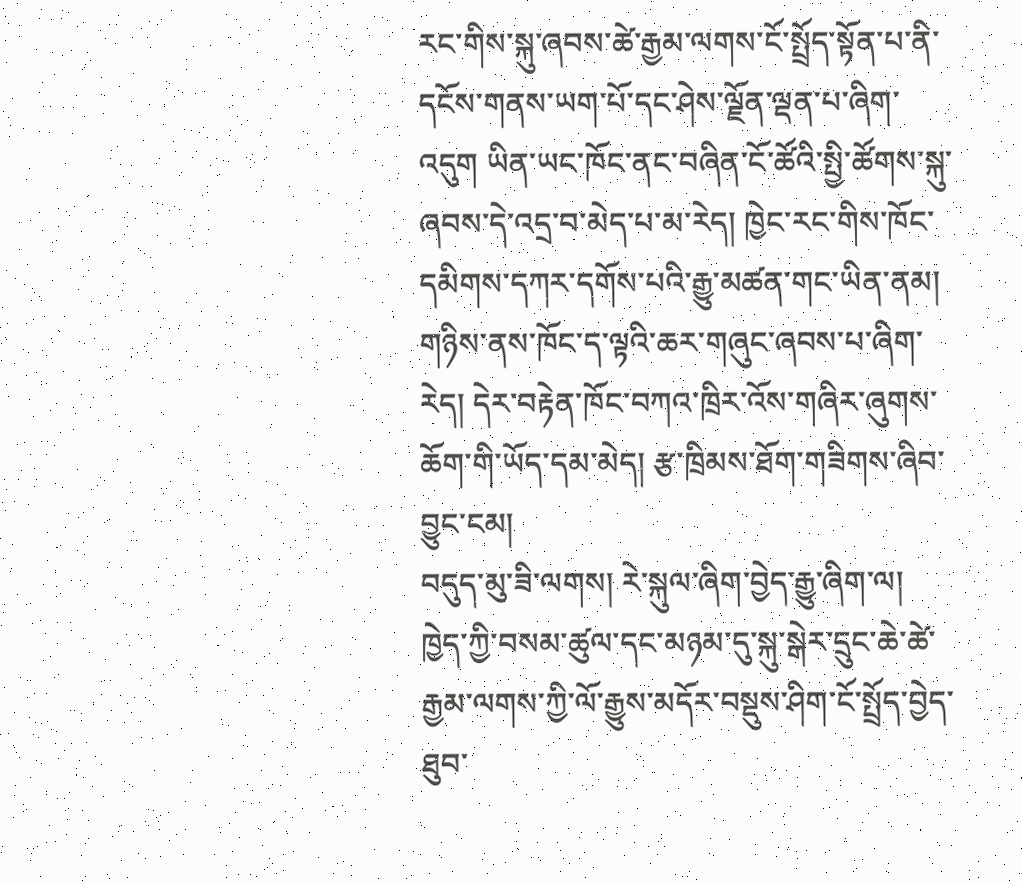རང་གིས་སྐུ་ཞབས་ཚེ་རྒྱམ་ལགས་ངོ་སྤྲོད་སྟོན་པ་ནི་དངོས་གནས་ཡག་པོ་དང་ཤེས་ལྗོན་ལྡན་པ་ཞིག་འདུག ཡིན་ཡང་ཁོང་ནང་བཞིན་ངོ་ཚོའི་སྤྱི་ཚོགས་སྐུ་ཞབས་དེ་འདྲ་བ་མེད་པ་མ་རེད། ཁྱེང་རང་གིས་ཁོང་དམིགས་དཀར་དགོས་པའི་རྒྱུ་མཚན་གང་ཡིན་ནམ། གཉིས་ནས་ཁོང་ད་ལྟའི་ཆར་གཞུང་ཞབས་པ་ཞིག་རེད། དེར་བརྟེན་ཁོང་བཀའ་ཁྲིར་འོས་གཞིར་ཞུགས་ཆོག་གི་ཡོད་དམ་མེད། རྩ་ཁྲིམས་ཐོག་གཟིགས་ཞིབ་བྱུང་ངམ།
བདུད་མུ་ཟི་ལགས། རེ་སྐུལ་ཞིག་བྱེད་རྒྱུ་ཞིག་ལ། ཁྱེད་ཀྱི་བསམ་ཚུལ་དང་མཉམ་དུ་སྐུ་སྒེར་དྲུང་ཆེ་ཚེ་རྒྱམ་ལགས་ཀྱི་ལོ་རྒྱུས་མདོར་བསྡུས་ཤིག་ངོ་སྤྲོད་བྱེད་ཐུབ་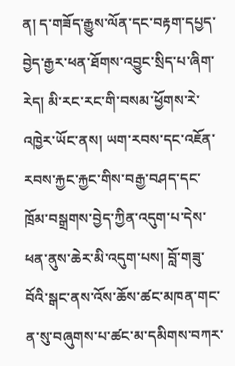ན། ད་གཟོད་རྒྱུས་ལོན་དང་བརྟག་དཔྱད་བྱེད་རྒྱར་ཕན་ཐོགས་འབྱུང་སྲིད་པ་ཞིག་རེད། མི་རང་རང་གི་བསམ་ཕྱོགས་རེ་འཁྱེར་ཡོང་ནས། ཡག་རབས་དང་འཇོན་རབས་རྐྱང་རྐྱང་གིས་བརྒྱ་བཤད་དང་ཁྲོམ་བསྒྲགས་བྱེད་ཀྱིན་འདུག་པ་དེས་ཕན་ནུས་ཆེར་མི་འདུག་པས། བློ་གཟུ་བོའི་སྒང་ནས་འོས་ཆོས་ཚང་མཁན་གང་ན་སུ་བཞུགས་པ་ཚང་མ་དམིགས་བཀར་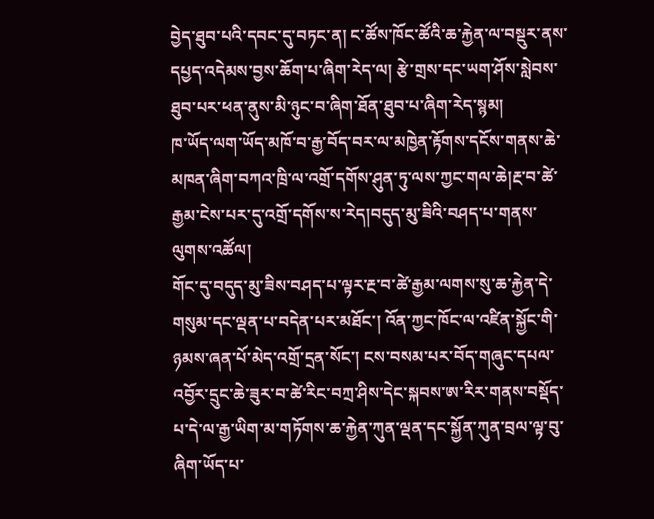བྱེད་ཐུབ་པའི་དབང་དུ་བཏང་ན། ང་ཚོས་ཁོང་ཚོའི་ཆ་རྐྱེན་ལ་བསྡུར་ནས་དཔྱད་འདེམས་བྱས་ཆོག་པ་ཞིག་རེད་ལ། རྩེ་གྲས་དང་ཡག་ཤོས་སླེབས་ཐུབ་པར་ཕན་ནུས་མི་ཉུང་བ་ཞིག་ཐོན་ཐུབ་པ་ཞིག་རེད་སྙམ།
ཁ་ཡོད་ལག་ཡོད་མཁོ་བ་རྒྱ་བོད་བར་ལ་མཁྱེན་རྟོགས་དངོས་གནས་ཆེ་མཁན་ཞིག་བཀའ་ཁྲི་ལ་འགྲོ་དགོས་ཤུན་ཏུ་ལས་ཀྱང་གལ་ཆེ།རྔ་བ་ཚེ་རྒྱམ་ངེས་པར་དུ་འགྲོ་དགོས་ས་རེད།བདུད་མུ་ཟིའི་བཤད་པ་གནས་ལུགས་འཚོལ།
གོང་དུ་བདུད་མུ་ཟིས་བཤད་པ་ལྟར་རྔ་བ་ཚེ་རྒྱམ་ལགས་སུ་ཆ་རྐྱེན་དེ་གསུམ་དང་ལྡན་པ་བདེན་པར་མཐོང་། འོན་ཀྱང་ཁོང་ལ་འཛིན་སྐྱོང་གི་ཉམས་ཞན་པོ་མེད་འགྲོ་དྲན་སོང་། ངས་བསམ་པར་བོད་གཞུང་དཔལ་འབྱོར་དྲུང་ཆེ་ཟུར་བ་ཚེ་རིང་བཀྲ་ཤིས་དེང་སྐབས་ཨ་རིར་གནས་བསྡོད་པ་དེ་ལ་རྒྱ་ཡིག་མ་གཏོགས་ཆ་རྐྱེན་ཀུན་ལྡན་དང་སྐྱོན་ཀུན་བྲལ་ལྟ་བུ་ཞིག་ཡོད་པ་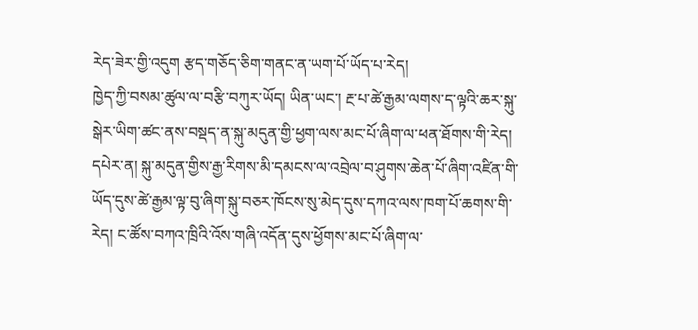རེད་ཟེར་གྱི་འདུག རྩད་གཅོད་ཅིག་གནང་ན་ཡག་པོ་ཡོད་པ་རེད།
ཁྱེད་ཀྱི་བསམ་ཚུལ་ལ་བརྩི་བཀུར་ཡོད། ཡིན་ཡང་། རྔ་པ་ཚེ་རྒྱམ་ལགས་ད་ལྟའི་ཆར་སྐུ་སྒེར་ཡིག་ཚང་ནས་བསྡད་ན་སྐུ་མདུན་གྱི་ཕྱག་ལས་མང་པོ་ཞིག་ལ་ཕན་ཐོགས་གི་རེད། དཔེར་ན། སྐུ་མདུན་གྱིས་རྒྱ་རིགས་མི་དམངས་ལ་འབྲེལ་བ་ཤུགས་ཆེན་པོ་ཞིག་འཛིན་གི་ཡོད་དུས་ཚེ་རྒྱམ་ལྟ་བུ་ཞིག་སྐུ་བཅར་ཁོངས་སུ་མེད་དུས་དཀའ་ལས་ཁག་པོ་ཆགས་གི་རེད། ང་ཚོས་བཀའ་ཁྲིའི་འོས་གཞི་འདོན་དུས་ཕྱོགས་མང་པོ་ཞིག་ལ་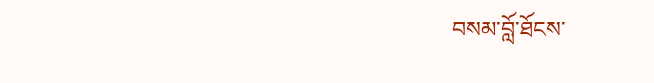བསམ་བློ་ཐོངས་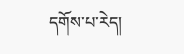དགོས་པ་རེད།